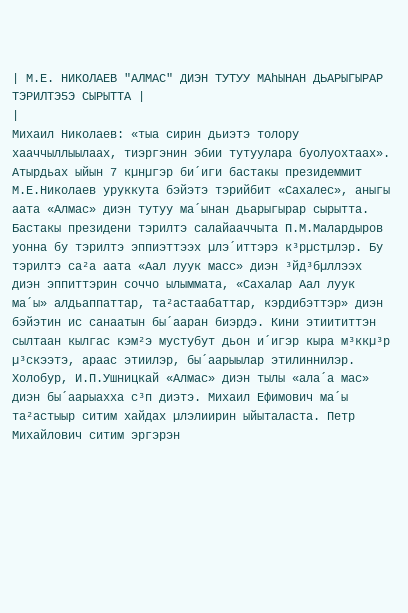| М.Е. НИКОЛАЕВ "АЛМАС" ДИЭН ТУТУУ МАhЫНАН ДЬАРЫГЫРАР ТЭРИЛТЭ5Э СЫРЫТТА |
|
Михаил Николаев: «тыа сирин дьиэтэ толору хааччыллыылаах, тиэргэнин эбии тутуулара буолуохтаах».
Атырдьах ыйын 7 кµнµгэр би´иги бастакы президеммит М.Е.Николаев уруккута бэйэтэ тэрийбит «Сахалес», аныгы аата «Алмас» диэн тутуу ма´ынан дьарыгырар сырытта. Бастакы президени тэрилтэ салайааччыта П.М.Малардыров уонна бу тэрилтэ эппиэттээх µлэ´иттэрэ к³рµстµлэр. Бу тэрилтэ са²а аата «Аал луук масс» диэн ³йд³бµллээх диэн эппиттэрин соччо ылыммата, «Сахалар Аал луук ма´ы» алдьаппаттар, та²астаабаттар, кэрдибэттэр» диэн бэйэтин ис санаатын бы´ааран биэрдэ. Кини этиититтэн сылтаан кылгас кэм²э мустубут дьон и´игэр кыра м³ккµ³р µ³скээтэ, араас этиилэр, бы´аарыылар этилиннилэр. Холобур, И.П.Ушницкай «Алмас» диэн тылы «ала´а мас» диэн бы´аарыахха с³п диэтэ. Михаил Ефимович ма´ы та²астыыр ситим хайдах µлэлиирин ыйыталаста. Петр Михайлович ситим эргэрэн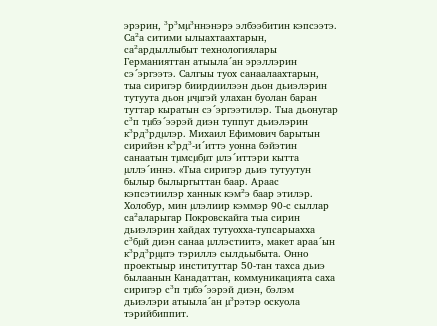эрэрин, ³р³мµ³ннэнэрэ элбээбитин кэпсээтэ. Са²а ситими ылыахтаахтарын, са²ардыллыбыт технологиялары Германияттан атыыла´ан эрэллэрин сэ´эргээтэ. Салгыы туох санаалаахтарын, тыа сиригэр биирдиилээн дьон дьиэлэрин тутуута дьон µчµгэй улахан буолан баран туттар кыратын сэ´эргээтилэр. Тыа дьонугар с³п тµбэ´ээрэй диэн туппут дьиэлэрин к³рд³рдµлэр. Михаил Ефимович барытын сирийэн к³рд³-и´иттэ уонна бэйэтин санаатын тµмсµбµт µлэ´иттэри кытта µллэ´иннэ. «Тыа сиригэр дьиэ тутуутун былыр былыргыттан баар. Араас кэпсэтиилэр ханнык кэм²э баар этилэр. Холобур, мин µлэлиир кэммэр 90-с сыллар са²аларыгар Покровскайга тыа сирин дьиэлэрин хайдах тутуохха-тупсарыахха с³бµй диэн санаа µллэстиитэ, макет араа´ын к³рд³рµµтэ тэриллэ сылдьыбыта. Онно проектыыр институттар 50-тан тахса дьиэ былаанын Канадаттан, коммуникацията саха сиригэр с³п тµбэ´ээрэй диэн, бэлэм дьиэлэри атыыла´ан µ³рэтэр оскуола тэрийбиппит.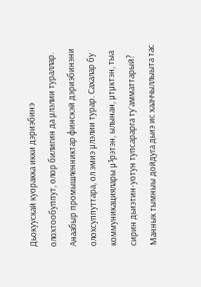Дьокуускай куоракка икки дэриэбинэ олохтообуппут, олор билигин да µлэлии тураллар. Анаабыр промышленниктар финскэй дэриэбинэни олохсуппуттара, ол эмиэ µлэлии турар. Сахалар бу коммуникациялары µ³рэтэн, ылынан, µтµктэн, тыа сирин дьиэтин-уотун тупсарарга ту´амматтарый? Маннык тымныы дойдуга дьиэ ис хааччыллыыта тас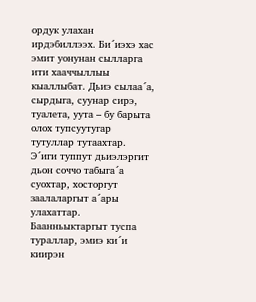ордук улахан ирдэбиллээх. Би´иэхэ хас эмит уонунан сылларга ити хааччыллыы кыаллыбат. Дьиэ сылаа´а, сырдыга, суунар сирэ, туалета, уута – бу барыта олох тупсуутугар тутуллар тутаахтар. Э´иги туппут дьиэлэргит дьон соччо табыга´а суохтар, хосторгут заалаларгыт а´ары улахаттар. Баанньыктаргыт туспа тураллар, эмиэ ки´и киирэн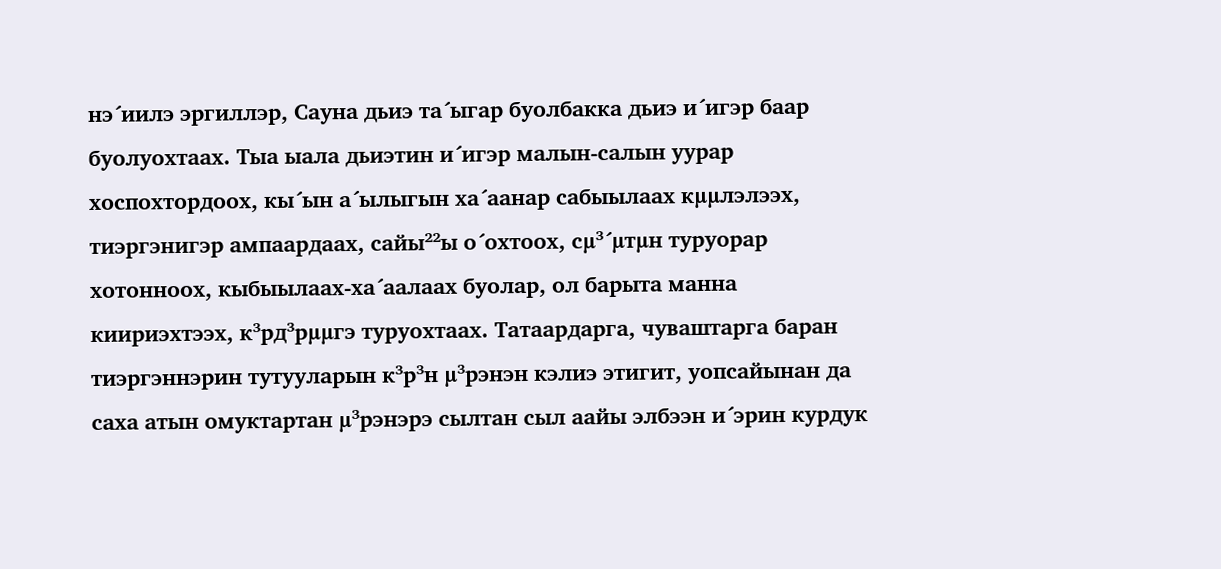нэ´иилэ эргиллэр, Сауна дьиэ та´ыгар буолбакка дьиэ и´игэр баар буолуохтаах. Тыа ыала дьиэтин и´игэр малын-салын уурар хоспохтордоох, кы´ын а´ылыгын ха´аанар сабыылаах кµµлэлээх, тиэргэнигэр ампаардаах, сайы²²ы о´охтоох, сµ³´µтµн туруорар хотонноох, кыбыылаах-ха´аалаах буолар, ол барыта манна киириэхтээх, к³рд³рµµгэ туруохтаах. Татаардарга, чуваштарга баран тиэргэннэрин тутууларын к³р³н µ³рэнэн кэлиэ этигит, уопсайынан да саха атын омуктартан µ³рэнэрэ сылтан сыл аайы элбээн и´эрин курдук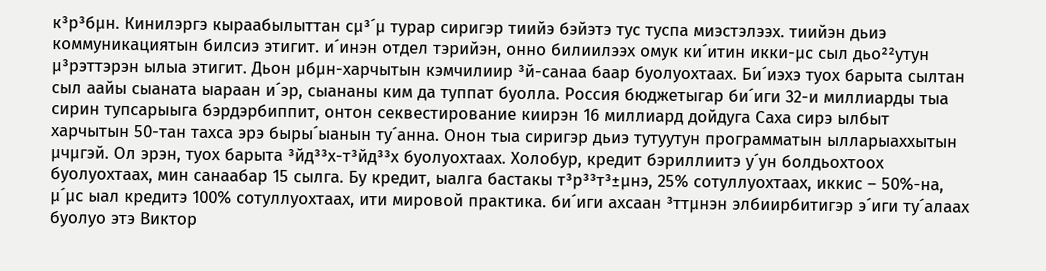к³р³бµн. Кинилэргэ кыраабылыттан сµ³´µ турар сиригэр тиийэ бэйэтэ тус туспа миэстэлээх. тиийэн дьиэ коммуникациятын билсиэ этигит. и´инэн отдел тэрийэн, онно билиилээх омук ки´итин икки-µс сыл дьо²²утун µ³рэттэрэн ылыа этигит. Дьон µбµн-харчытын кэмчилиир ³й-санаа баар буолуохтаах. Би´иэхэ туох барыта сылтан сыл аайы сыаната ыараан и´эр, сыананы ким да туппат буолла. Россия бюджетыгар би´иги 32-и миллиарды тыа сирин тупсарыыга бэрдэрбиппит, онтон секвестирование киирэн 16 миллиард дойдуга Саха сирэ ылбыт харчытын 50-тан тахса эрэ быры´ыанын ту´анна. Онон тыа сиригэр дьиэ тутуутун программатын ылларыаххытын µчµгэй. Ол эрэн, туох барыта ³йд³³х-т³йд³³х буолуохтаах. Холобур, кредит бэриллиитэ у´ун болдьохтоох буолуохтаах, мин санаабар 15 сылга. Бу кредит, ыалга бастакы т³р³³т³±µнэ, 25% сотуллуохтаах, иккис – 50%-на, µ´µс ыал кредитэ 100% сотуллуохтаах, ити мировой практика. би´иги ахсаан ³ттµнэн элбиирбитигэр э´иги ту´алаах буолуо этэ Виктор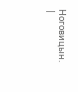Ноговицын. |